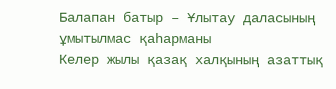Балапан батыр – Ұлытау даласының ұмытылмас қаһарманы
Келер жылы қазақ халқының азаттық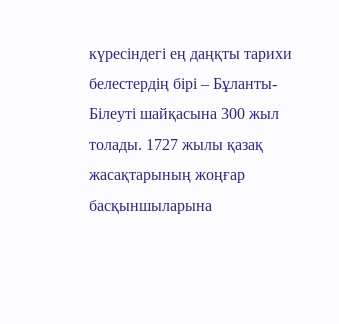күресіндегі ең даңқты тарихи белестердің бірі – Бұланты-Білеуті шайқасына 300 жыл толады. 1727 жылы қазақ жасақтарының жоңғар басқыншыларына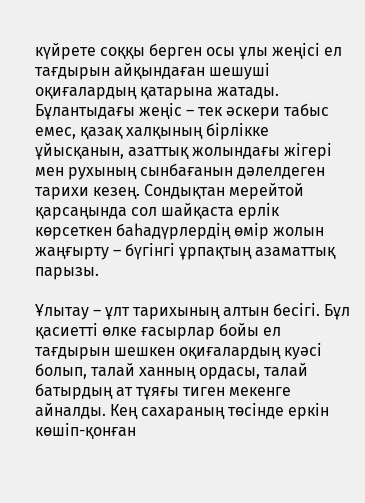күйрете соққы берген осы ұлы жеңісі ел тағдырын айқындаған шешуші оқиғалардың қатарына жатады. Бұлантыдағы жеңіс – тек әскери табыс емес, қазақ халқының бірлікке ұйысқанын, азаттық жолындағы жігері мен рухының сынбағанын дәлелдеген тарихи кезең. Сондықтан мерейтой қарсаңында сол шайқаста ерлік көрсеткен баһадүрлердің өмір жолын жаңғырту – бүгінгі ұрпақтың азаматтық парызы.

Ұлытау – ұлт тарихының алтын бесігі. Бұл қасиетті өлке ғасырлар бойы ел тағдырын шешкен оқиғалардың куәсі болып, талай ханның ордасы, талай батырдың ат тұяғы тиген мекенге айналды. Кең сахараның төсінде еркін көшіп-қонған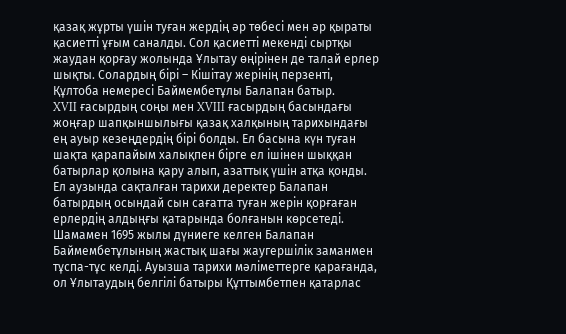қазақ жұрты үшін туған жердің әр төбесі мен әр қыраты қасиетті ұғым саналды. Сол қасиетті мекенді сыртқы жаудан қорғау жолында Ұлытау өңірінен де талай ерлер шықты. Солардың бірі – Кішітау жерінің перзенті, Құлтоба немересі Баймембетұлы Балапан батыр.
XVII ғасырдың соңы мен XVIII ғасырдың басындағы жоңғар шапқыншылығы қазақ халқының тарихындағы ең ауыр кезеңдердің бірі болды. Ел басына күн туған шақта қарапайым халықпен бірге ел ішінен шыққан батырлар қолына қару алып, азаттық үшін атқа қонды. Ел аузында сақталған тарихи деректер Балапан батырдың осындай сын сағатта туған жерін қорғаған ерлердің алдыңғы қатарында болғанын көрсетеді.
Шамамен 1695 жылы дүниеге келген Балапан Баймембетұлының жастық шағы жаугершілік заманмен тұспа-тұс келді. Ауызша тарихи мәліметтерге қарағанда, ол Ұлытаудың белгілі батыры Құттымбетпен қатарлас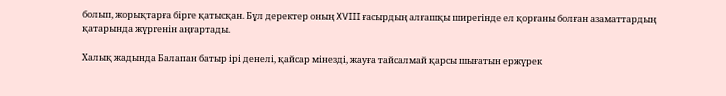болып, жорықтарға бірге қатысқан. Бұл деректер оның XVIII ғасырдың алғашқы ширегінде ел қорғаны болған азаматтардың қатарында жүргенін аңғартады.

Халық жадында Балапан батыр ірі денелі, қайсар мінезді, жауға тайсалмай қарсы шығатын ержүрек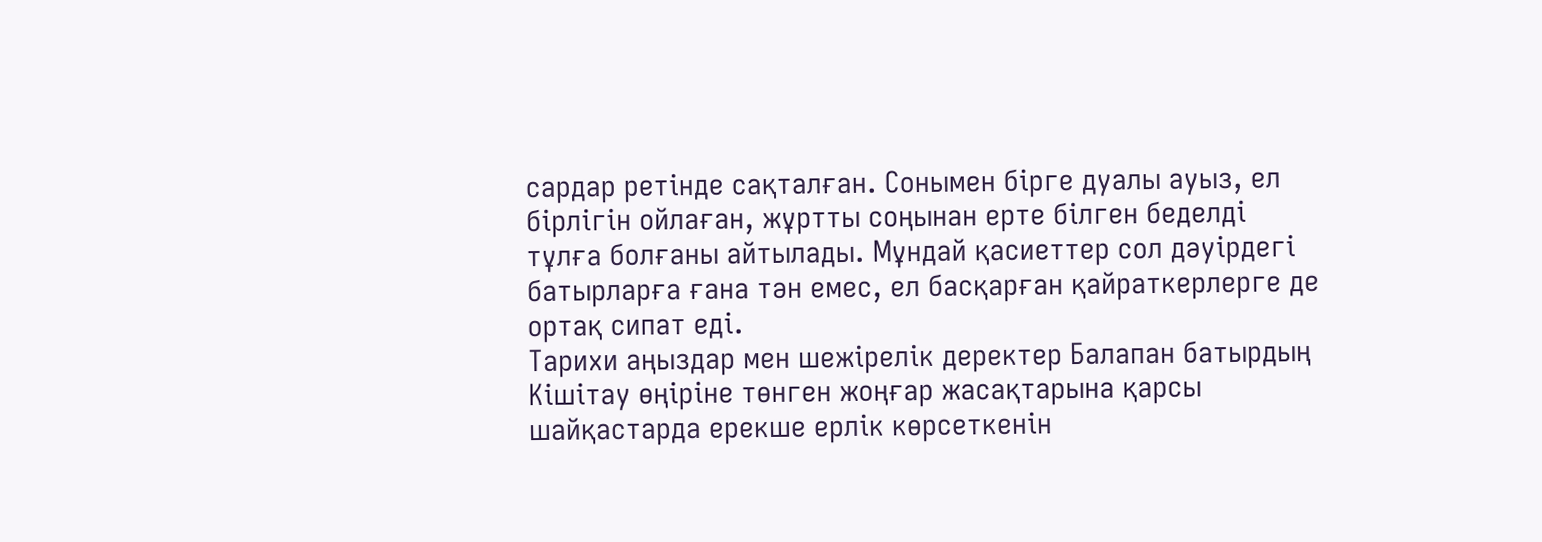сардар ретінде сақталған. Сонымен бірге дуалы ауыз, ел бірлігін ойлаған, жұртты соңынан ерте білген беделді тұлға болғаны айтылады. Мұндай қасиеттер сол дәуірдегі батырларға ғана тән емес, ел басқарған қайраткерлерге де ортақ сипат еді.
Тарихи аңыздар мен шежірелік деректер Балапан батырдың Кішітау өңіріне төнген жоңғар жасақтарына қарсы шайқастарда ерекше ерлік көрсеткенін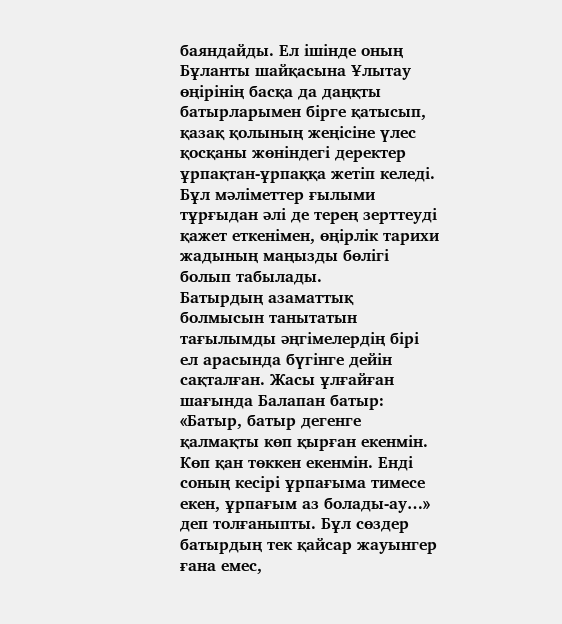баяндайды. Ел ішінде оның Бұланты шайқасына Ұлытау өңірінің басқа да даңқты батырларымен бірге қатысып, қазақ қолының жеңісіне үлес қосқаны жөніндегі деректер ұрпақтан-ұрпаққа жетіп келеді. Бұл мәліметтер ғылыми тұрғыдан әлі де терең зерттеуді қажет еткенімен, өңірлік тарихи жадының маңызды бөлігі болып табылады.
Батырдың азаматтық болмысын танытатын тағылымды әңгімелердің бірі ел арасында бүгінге дейін сақталған. Жасы ұлғайған шағында Балапан батыр: «Батыр, батыр дегенге қалмақты көп қырған екенмін. Көп қан төккен екенмін. Енді соның кесірі ұрпағыма тимесе екен, ұрпағым аз болады-ау…» деп толғаныпты. Бұл сөздер батырдың тек қайсар жауынгер ғана емес,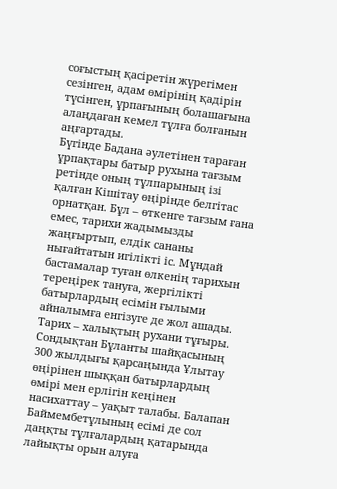соғыстың қасіретін жүрегімен сезінген, адам өмірінің қадірін түсінген, ұрпағының болашағына алаңдаған кемел тұлға болғанын аңғартады.
Бүгінде Бадана әулетінен тараған ұрпақтары батыр рухына тағзым ретінде оның тұлпарының ізі қалған Кішітау өңірінде белгітас орнатқан. Бұл – өткенге тағзым ғана емес, тарихи жадымызды жаңғыртып, елдік сананы нығайтатын игілікті іс. Мұндай бастамалар туған өлкенің тарихын тереңірек тануға, жергілікті батырлардың есімін ғылыми айналымға енгізуге де жол ашады.
Тарих – халықтың рухани тұғыры. Сондықтан Бұланты шайқасының 300 жылдығы қарсаңында Ұлытау өңірінен шыққан батырлардың өмірі мен ерлігін кеңінен насихаттау – уақыт талабы. Балапан Баймембетұлының есімі де сол даңқты тұлғалардың қатарында лайықты орын алуға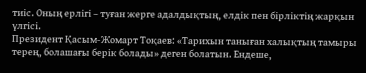тиіс. Оның ерлігі – туған жерге адалдықтың, елдік пен бірліктің жарқын үлгісі.
Президент Қасым-Жомарт Тоқаев: «Тарихын таныған халықтың тамыры терең, болашағы берік болады» деген болатын. Ендеше,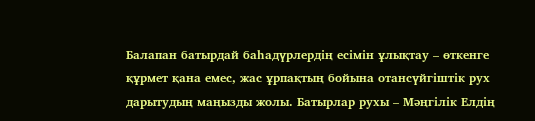Балапан батырдай баһадүрлердің есімін ұлықтау – өткенге құрмет қана емес, жас ұрпақтың бойына отансүйгіштік рух дарытудың маңызды жолы. Батырлар рухы – Мәңгілік Елдің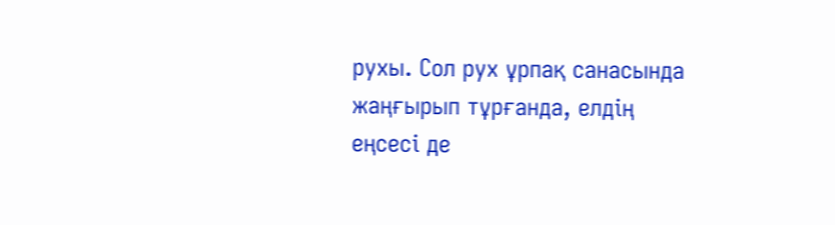рухы. Сол рух ұрпақ санасында жаңғырып тұрғанда, елдің еңсесі де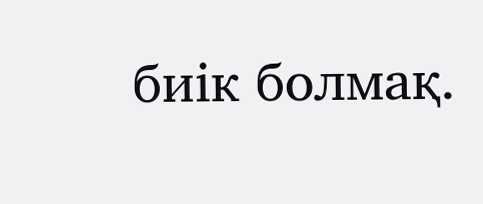биік болмақ.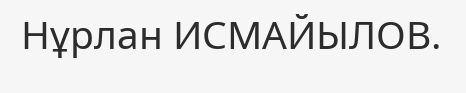Нұрлан ИСМАЙЫЛОВ.